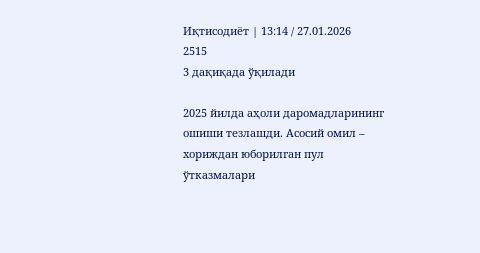Иқтисодиёт | 13:14 / 27.01.2026
2515
3 дақиқада ўқилади

2025 йилда аҳоли даромадларининг ошиши тезлашди. Асосий омил – хориждан юборилган пул ўтказмалари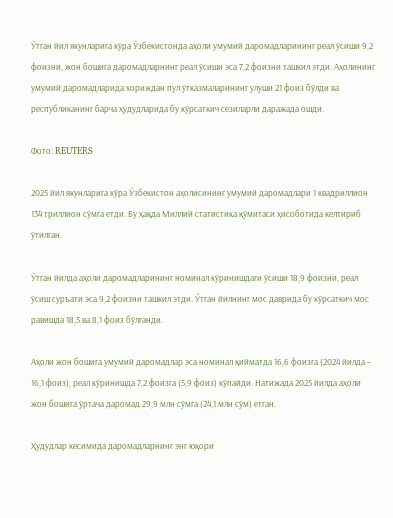Ўтган йил якунларига кўра Ўзбекистонда аҳоли умумий даромадларининг реал ўсиши 9,2 фоизни, жон бошига даромадларнинг реал ўсиши эса 7,2 фоизни ташкил этди. Аҳолининг умумий даромадларида хориждан пул ўтказмаларининг улуши 21 фоиз бўлди ва республиканинг барча ҳудудларида бу кўрсаткич сезиларли даражада ошди.

Фото: REUTERS

2025 йил якунларига кўра Ўзбекистон аҳолисининг умумий даромадлари 1 квадриллион 134 триллион сўмга етди. Бу ҳақда Миллий статистика қўмитаси ҳисоботида келтириб ўтилган.

Ўтган йилда аҳоли даромадларининг номинал кўринишдаги ўсиши 18,9 фоизни, реал ўсиш суръати эса 9,2 фоизни ташкил этди. Ўтган йилнинг мос даврида бу кўрсаткич мос равишда 18,5 ва 8,1 фоиз бўлганди.

Аҳоли жон бошига умумий даромадлар эса номинал қийматда 16,6 фоизга (2024 йилда – 16,1 фоиз), реал кўринишда 7,2 фоизга (5,9 фоиз) кўпайди. Натижада 2025 йилда аҳоли жон бошига ўртача даромад 29,9 млн сўмга (24,1 млн сўм) етган.

Ҳудудлар кесимида даромадларнинг энг юқори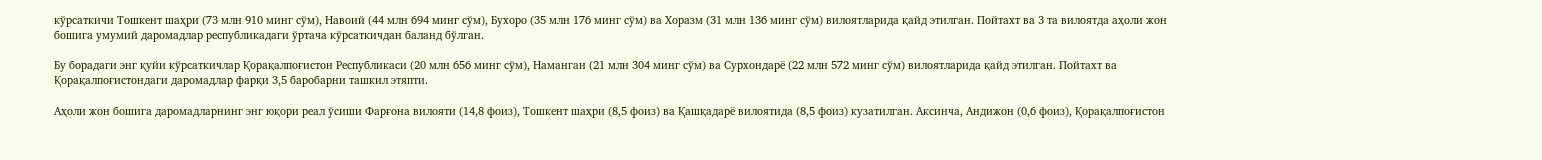кўрсаткичи Тошкент шаҳри (73 млн 910 минг сўм), Навоий (44 млн 694 минг сўм), Бухоро (35 млн 176 минг сўм) ва Хоразм (31 млн 136 минг сўм) вилоятларида қайд этилган. Пойтахт ва 3 та вилоятда аҳоли жон бошига умумий даромадлар республикадаги ўртача кўрсаткичдан баланд бўлган.

Бу борадаги энг қуйи кўрсаткичлар Қорақалпоғистон Республикаси (20 млн 656 минг сўм), Наманган (21 млн 304 минг сўм) ва Сурхондарё (22 млн 572 минг сўм) вилоятларида қайд этилган. Пойтахт ва Қорақалпоғистондаги даромадлар фарқи 3,5 баробарни ташкил этяпти.

Аҳоли жон бошига даромадларнинг энг юқори реал ўсиши Фарғона вилояти (14,8 фоиз), Тошкент шаҳри (8,5 фоиз) ва Қашқадарё вилоятида (8,5 фоиз) кузатилган. Аксинча, Андижон (0,6 фоиз), Қорақалпоғистон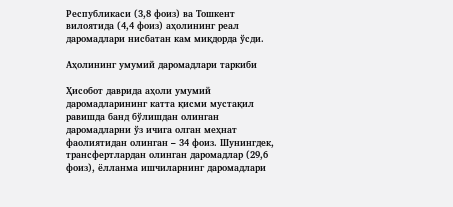Республикаси (3,8 фоиз) ва Тошкент вилоятида (4,4 фоиз) аҳолининг реал даромадлари нисбатан кам миқдорда ўсди.

Аҳолининг умумий даромадлари таркиби

Ҳисобот даврида аҳоли умумий даромадларининг катта қисми мустақил равишда банд бўлишдан олинган даромадларни ўз ичига олган меҳнат фаолиятидан олинган – 34 фоиз. Шунингдек, трансфертлардан олинган даромадлар (29,6 фоиз), ёлланма ишчиларнинг даромадлари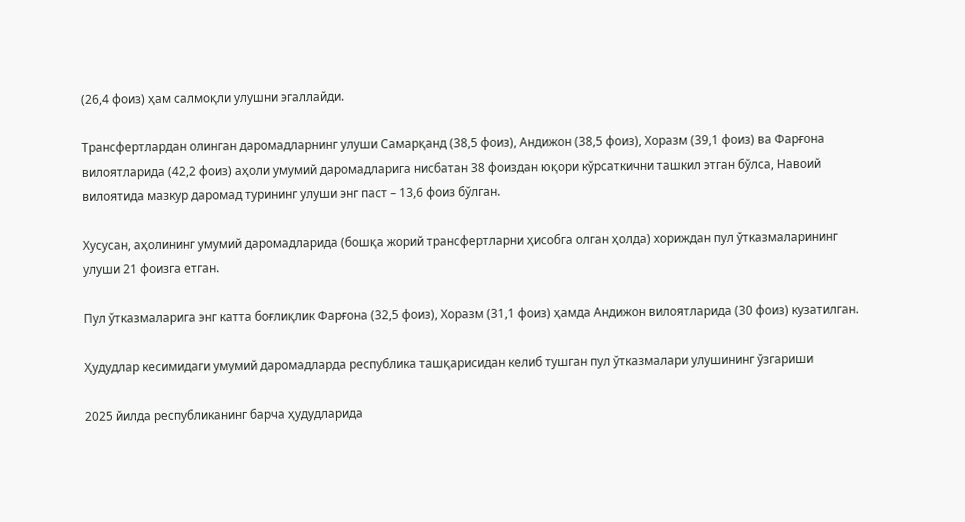(26,4 фоиз) ҳам салмоқли улушни эгаллайди.

Трансфертлардан олинган даромадларнинг улуши Самарқанд (38,5 фоиз), Андижон (38,5 фоиз), Хоразм (39,1 фоиз) ва Фарғона вилоятларида (42,2 фоиз) аҳоли умумий даромадларига нисбатан 38 фоиздан юқори кўрсаткични ташкил этган бўлса, Навоий вилоятида мазкур даромад турининг улуши энг паст – 13,6 фоиз бўлган.

Хусусан, аҳолининг умумий даромадларида (бошқа жорий трансфертларни ҳисобга олган ҳолда) хориждан пул ўтказмаларининг улуши 21 фоизга етган.

Пул ўтказмаларига энг катта боғлиқлик Фарғона (32,5 фоиз), Хоразм (31,1 фоиз) ҳамда Андижон вилоятларида (30 фоиз) кузатилган.

Ҳудудлар кесимидаги умумий даромадларда республика ташқарисидан келиб тушган пул ўтказмалари улушининг ўзгариши

2025 йилда республиканинг барча ҳудудларида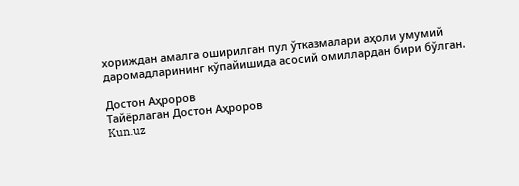хориждан амалга оширилган пул ўтказмалари аҳоли умумий даромадларининг кўпайишида асосий омиллардан бири бўлган.

Достон Аҳроров
Тайёрлаган Достон Аҳроров
Kun.uz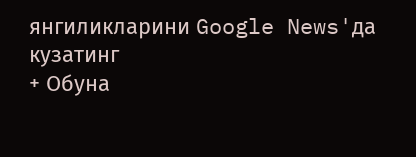янгиликларини Google News'да кузатинг
+ Обуна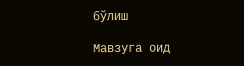бўлиш

Мавзуга оид